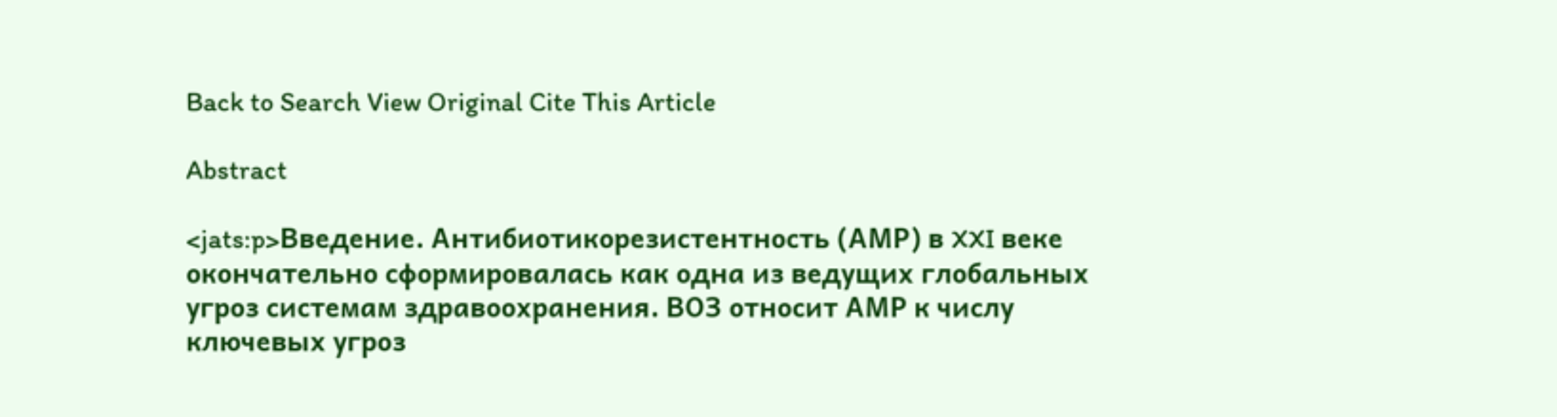Back to Search View Original Cite This Article

Abstract

<jats:p>Введение. Антибиотикорезистентность (АМР) в XXI веке окончательно сформировалась как одна из ведущих глобальных угроз системам здравоохранения. ВОЗ относит АМР к числу ключевых угроз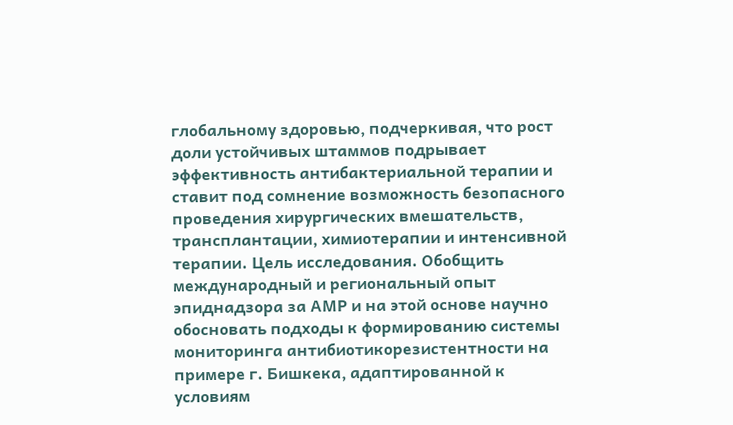глобальному здоровью, подчеркивая, что рост доли устойчивых штаммов подрывает эффективность антибактериальной терапии и ставит под сомнение возможность безопасного проведения хирургических вмешательств, трансплантации, химиотерапии и интенсивной терапии. Цель исследования. Обобщить международный и региональный опыт эпиднадзора за АМР и на этой основе научно обосновать подходы к формированию системы мониторинга антибиотикорезистентности на примере г. Бишкека, адаптированной к условиям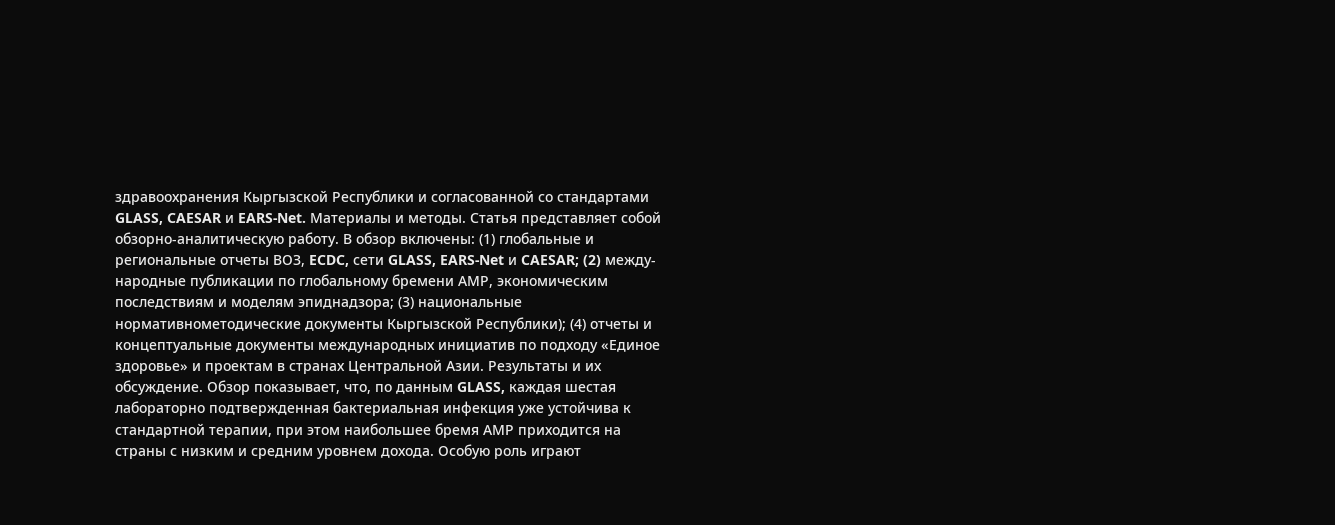здравоохранения Кыргызской Республики и согласованной со стандартами GLASS, CAESAR и EARS-Net. Материалы и методы. Статья представляет собой обзорно-аналитическую работу. В обзор включены: (1) глобальные и региональные отчеты ВОЗ, ECDC, сети GLASS, EARS-Net и CAESAR; (2) между- народные публикации по глобальному бремени АМР, экономическим последствиям и моделям эпиднадзора; (3) национальные нормативнометодические документы Кыргызской Республики); (4) отчеты и концептуальные документы международных инициатив по подходу «Единое здоровье» и проектам в странах Центральной Азии. Результаты и их обсуждение. Обзор показывает, что, по данным GLASS, каждая шестая лабораторно подтвержденная бактериальная инфекция уже устойчива к стандартной терапии, при этом наибольшее бремя АМР приходится на страны с низким и средним уровнем дохода. Особую роль играют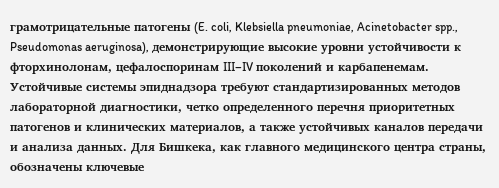грамотрицательные патогены (E. coli, Klebsiella pneumoniae, Acinetobacter spp., Pseudomonas aeruginosa), демонстрирующие высокие уровни устойчивости к фторхинолонам, цефалоспоринам III–IV поколений и карбапенемам. Устойчивые системы эпиднадзора требуют стандартизированных методов лабораторной диагностики, четко определенного перечня приоритетных патогенов и клинических материалов, а также устойчивых каналов передачи и анализа данных. Для Бишкека, как главного медицинского центра страны, обозначены ключевые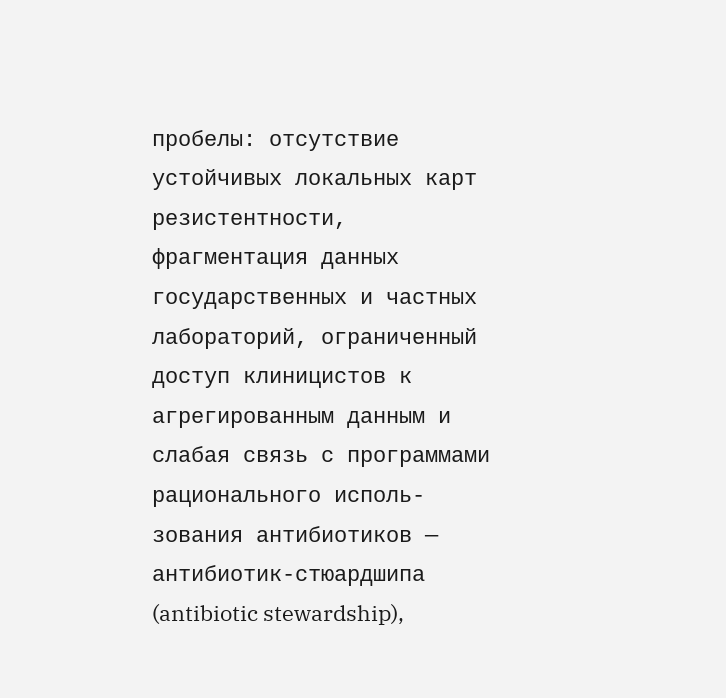пробелы: отсутствие устойчивых локальных карт резистентности, фрагментация данных государственных и частных лабораторий, ограниченный доступ клиницистов к агрегированным данным и слабая связь с программами рационального исполь- зования антибиотиков — антибиотик-стюардшипа (antibiotic stewardship),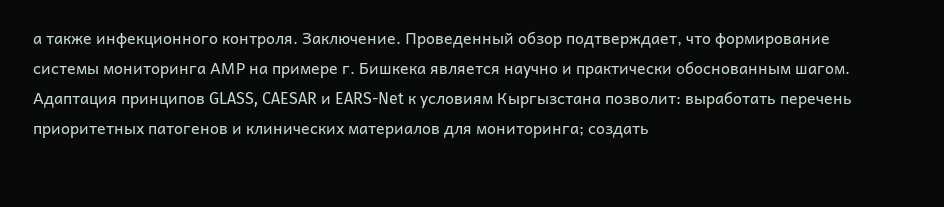а также инфекционного контроля. Заключение. Проведенный обзор подтверждает, что формирование системы мониторинга АМР на примере г. Бишкека является научно и практически обоснованным шагом. Адаптация принципов GLASS, CAESAR и EARS-Net к условиям Кыргызстана позволит: выработать перечень приоритетных патогенов и клинических материалов для мониторинга; создать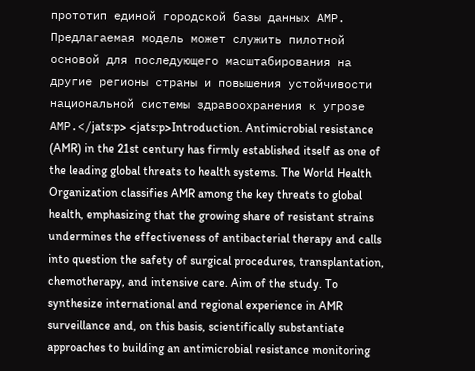прототип единой городской базы данных АМР. Предлагаемая модель может служить пилотной основой для последующего масштабирования на другие регионы страны и повышения устойчивости национальной системы здравоохранения к угрозе АМР.</jats:p> <jats:p>Introduction. Antimicrobial resistance (AMR) in the 21st century has firmly established itself as one of the leading global threats to health systems. The World Health Organization classifies AMR among the key threats to global health, emphasizing that the growing share of resistant strains undermines the effectiveness of antibacterial therapy and calls into question the safety of surgical procedures, transplantation, chemotherapy, and intensive care. Aim of the study. To synthesize international and regional experience in AMR surveillance and, on this basis, scientifically substantiate approaches to building an antimicrobial resistance monitoring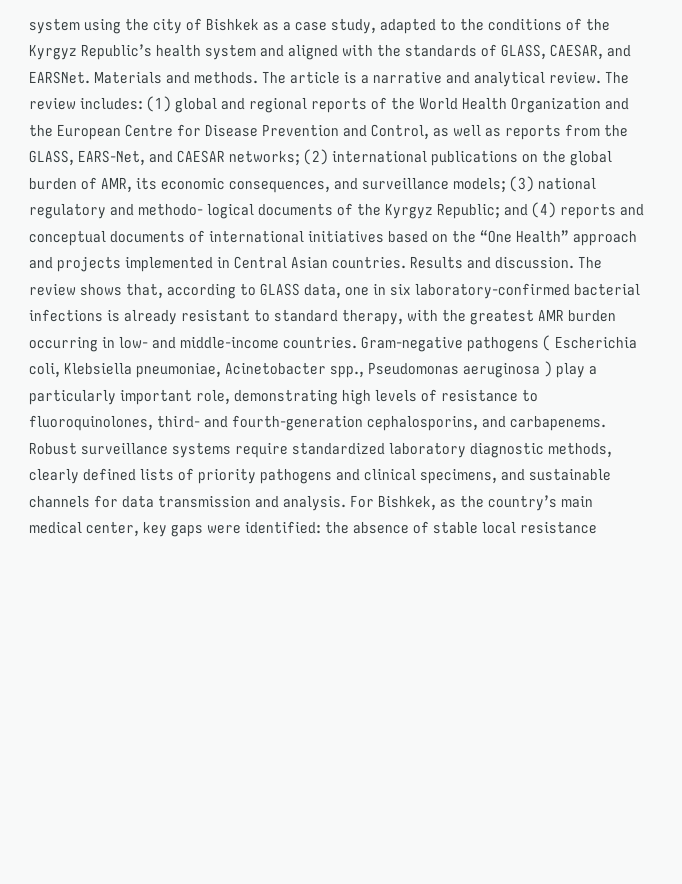system using the city of Bishkek as a case study, adapted to the conditions of the Kyrgyz Republic’s health system and aligned with the standards of GLASS, CAESAR, and EARSNet. Materials and methods. The article is a narrative and analytical review. The review includes: (1) global and regional reports of the World Health Organization and the European Centre for Disease Prevention and Control, as well as reports from the GLASS, EARS-Net, and CAESAR networks; (2) international publications on the global burden of AMR, its economic consequences, and surveillance models; (3) national regulatory and methodo- logical documents of the Kyrgyz Republic; and (4) reports and conceptual documents of international initiatives based on the “One Health” approach and projects implemented in Central Asian countries. Results and discussion. The review shows that, according to GLASS data, one in six laboratory-confirmed bacterial infections is already resistant to standard therapy, with the greatest AMR burden occurring in low- and middle-income countries. Gram-negative pathogens ( Escherichia coli, Klebsiella pneumoniae, Acinetobacter spp., Pseudomonas aeruginosa ) play a particularly important role, demonstrating high levels of resistance to fluoroquinolones, third- and fourth-generation cephalosporins, and carbapenems. Robust surveillance systems require standardized laboratory diagnostic methods, clearly defined lists of priority pathogens and clinical specimens, and sustainable channels for data transmission and analysis. For Bishkek, as the country’s main medical center, key gaps were identified: the absence of stable local resistance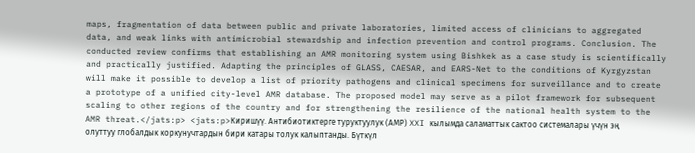maps, fragmentation of data between public and private laboratories, limited access of clinicians to aggregated data, and weak links with antimicrobial stewardship and infection prevention and control programs. Conclusion. The conducted review confirms that establishing an AMR monitoring system using Bishkek as a case study is scientifically and practically justified. Adapting the principles of GLASS, CAESAR, and EARS-Net to the conditions of Kyrgyzstan will make it possible to develop a list of priority pathogens and clinical specimens for surveillance and to create a prototype of a unified city-level AMR database. The proposed model may serve as a pilot framework for subsequent scaling to other regions of the country and for strengthening the resilience of the national health system to the AMR threat.</jats:p> <jats:p>Киришүү. Антибиотиктерге туруктуулук (АМР) XXI кылымда саламаттык сактоо системалары үчүн эң олуттуу глобалдык коркунучтардын бири катары толук калыптанды. Бүткүл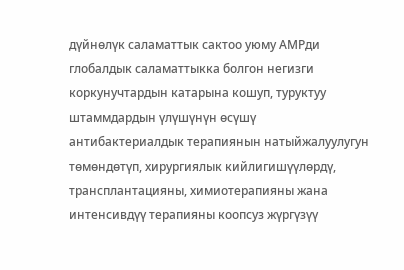дүйнөлүк саламаттык сактоо уюму АМРди глобалдык саламаттыкка болгон негизги коркунучтардын катарына кошуп, туруктуу штаммдардын үлүшүнүн өсүшү антибактериалдык терапиянын натыйжалуулугун төмөндөтүп, хирургиялык кийлигишүүлөрдү, трансплантацияны, химиотерапияны жана интенсивдүү терапияны коопсуз жүргүзүү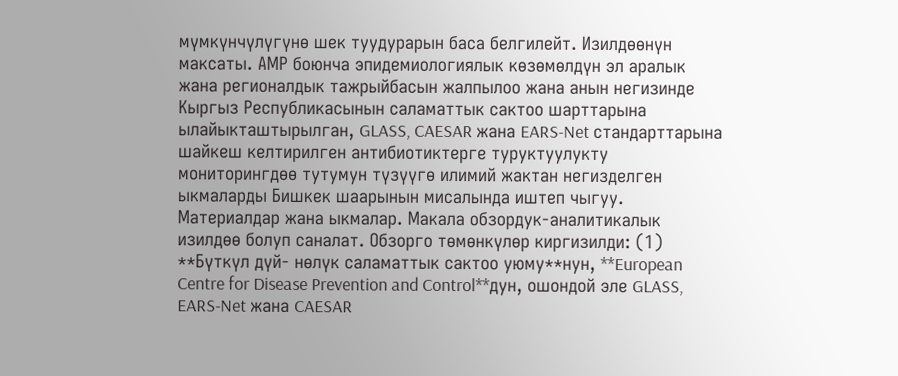мүмкүнчүлүгүнө шек туудурарын баса белгилейт. Изилдөөнүн максаты. АМР боюнча эпидемиологиялык көзөмөлдүн эл аралык жана регионалдык тажрыйбасын жалпылоо жана анын негизинде Кыргыз Республикасынын саламаттык сактоо шарттарына ылайыкташтырылган, GLASS, CAESAR жана EARS-Net стандарттарына шайкеш келтирилген антибиотиктерге туруктуулукту мониторингдөө тутумун түзүүгө илимий жактан негизделген ыкмаларды Бишкек шаарынын мисалында иштеп чыгуу. Материалдар жана ыкмалар. Макала обзордук-аналитикалык изилдөө болуп саналат. Обзорго төмөнкүлөр киргизилди: (1) **Бүткүл дүй- нөлүк саламаттык сактоо уюму**нун, **European Centre for Disease Prevention and Control**дун, ошондой эле GLASS, EARS-Net жана CAESAR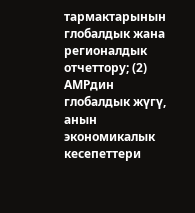тармактарынын глобалдык жана регионалдык отчеттору; (2) АМРдин глобалдык жүгү, анын экономикалык кесепеттери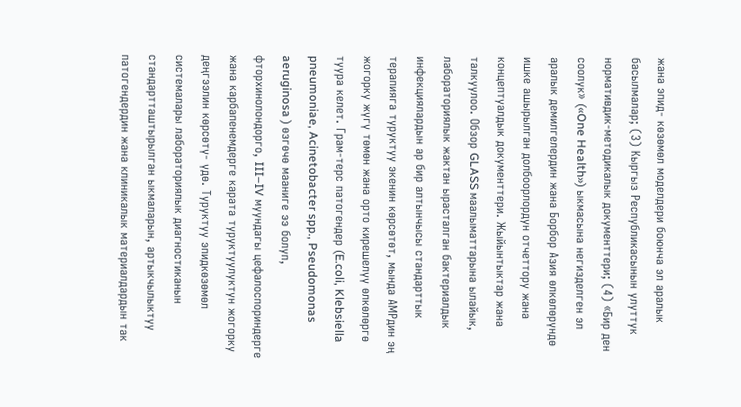жана эпид- көзөмөл моделдери боюнча эл аралык басылмалар; (3) Кыргыз Республикасынын улуттук нормативдик-методикалык документтери; (4) «Бир ден соолук» («One Health») ыкмасына негизделген эл аралык демилгелердин жана Борбор Азия өлкөлөрүндө ишке ашырылган долбоорлордун отчеттору жана концептуалдык документтери. Жыйынтыктар жана талкуулоо. Обзор GLASS маалыматтарына ылайык, лабораториялык жактан ырасталган бактериалдык инфекциялардын ар бир алтынчысы стандарттык терапияга туруктуу экенин көрсөтөт, мында АМРдин эң жогорку жүгү төмөн жана орто кирешелүү өлкөлөргө туура келет. Грам-терс патогендер (E.coli, Klebsiella pneumoniae, Acinetobacter spp., Pseudomonas aeruginosa ) өзгөчө мааниге ээ болуп, фторхинолондорго, III–IV муундагы цефалоспориндерге жана карбапенемдерге карата туруктуулуктун жогорку деңгээлин көрсөтү- үдө. Туруктуу эпидкөзөмөл системалары лабораториялык диагностиканын стандартташтырылган ыкмаларын, артыкчылыктуу патогендердин жана клиникалык материалдардын так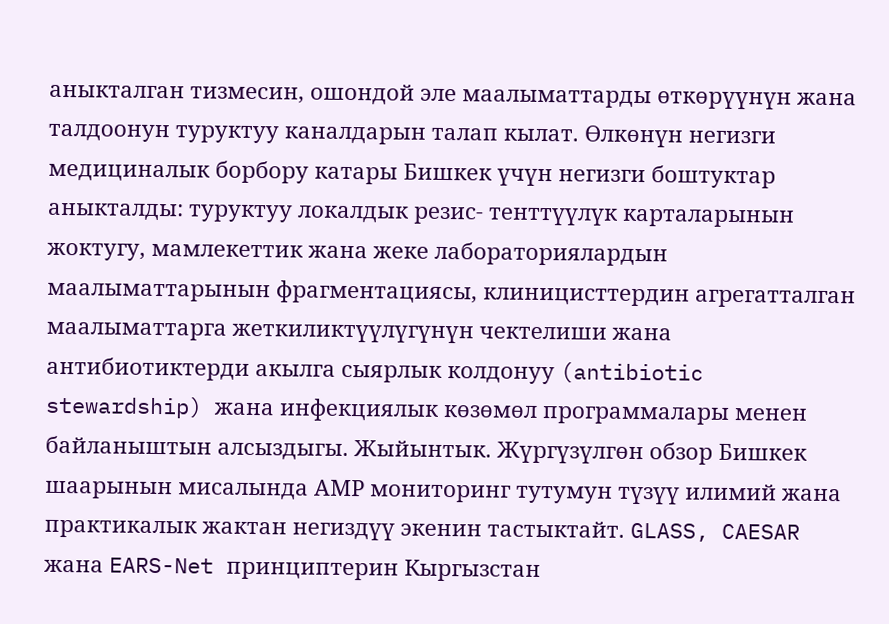аныкталган тизмесин, ошондой эле маалыматтарды өткөрүүнүн жана талдоонун туруктуу каналдарын талап кылат. Өлкөнүн негизги медициналык борбору катары Бишкек үчүн негизги боштуктар аныкталды: туруктуу локалдык резис- тенттүүлүк карталарынын жоктугу, мамлекеттик жана жеке лабораториялардын маалыматтарынын фрагментациясы, клиницисттердин агрегатталган маалыматтарга жеткиликтүүлүгүнүн чектелиши жана антибиотиктерди акылга сыярлык колдонуу (antibiotic stewardship) жана инфекциялык көзөмөл программалары менен байланыштын алсыздыгы. Жыйынтык. Жүргүзүлгөн обзор Бишкек шаарынын мисалында АМР мониторинг тутумун түзүү илимий жана практикалык жактан негиздүү экенин тастыктайт. GLASS, CAESAR жана EARS-Net принциптерин Кыргызстан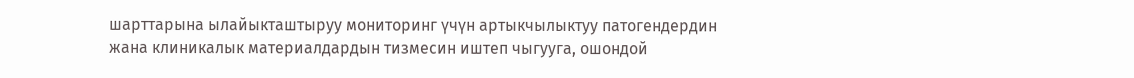шарттарына ылайыкташтыруу мониторинг үчүн артыкчылыктуу патогендердин жана клиникалык материалдардын тизмесин иштеп чыгууга, ошондой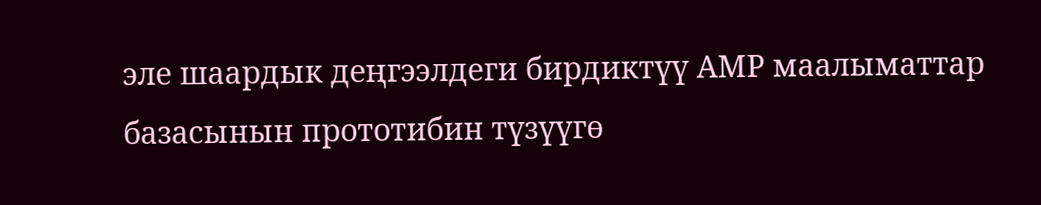эле шаардык деңгээлдеги бирдиктүү АМР маалыматтар базасынын прототибин түзүүгө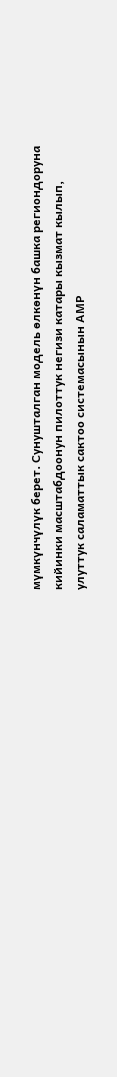мүмкүнчүлүк берет. Сунушталган модель өлкөнүн башка региондоруна кийинки масштабдоонун пилоттук негизи катары кызмат кылып, улуттук саламаттык сактоо системасынын АМР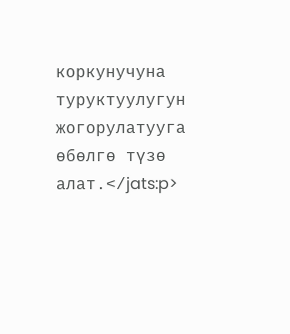коркунучуна туруктуулугун жогорулатууга өбөлгө түзө алат.</jats:p>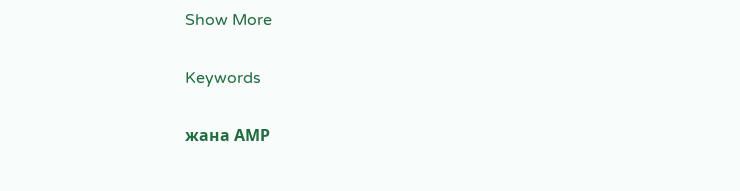Show More

Keywords

жана АМР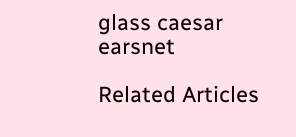glass caesar earsnet

Related Articles